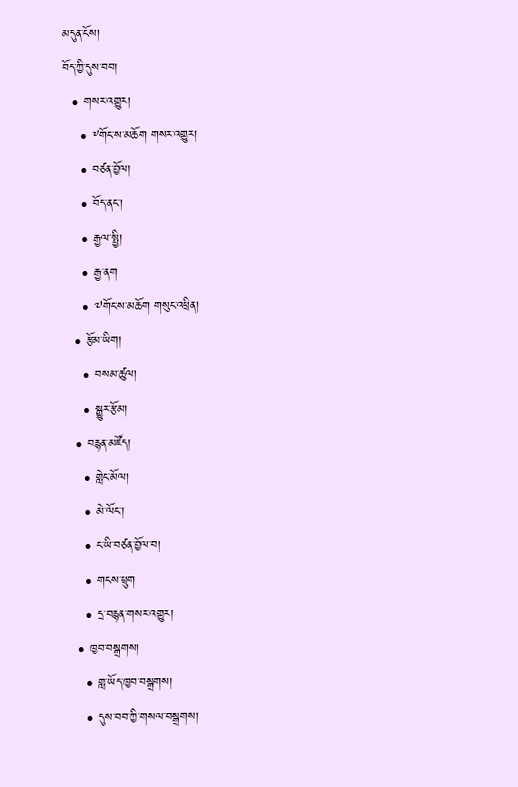མདུན་ངོས།
བོད་ཀྱི་དུས་བབ།
  • གསར་འགྱུར།
    • ༸གོང་ས་མཆོག གསར་འགྱུར།
    • བཙན་བྱོལ།
    • བོད་ནང་།
    • རྒྱལ་སྤྱི།
    • རྒྱ་ནག
    • ༧གོང་ས་མཆོག གསུང་འཕྲིན།
  • རྩོམ་ཡིག།
    • བསམ་ཚུལ།
    • སྒྱུར་རྩོམ།
  • བརྙན་མཛོད།
    • གླེང་མོལ།
    • མེ་ལོང་།
    • ང་ཡི་བཙན་བྱོལ་བ།
    • གངས་ཕྲུག
    • དྲ་བརྙན་གསར་འགྱུར།
  • ཁྱབ་བསྒྲགས།
    • གླ་ཡོད་ཁྱབ་བསྒྲགས།
    • དུས་བབ་ཀྱི་གསལ་བསྒྲགས།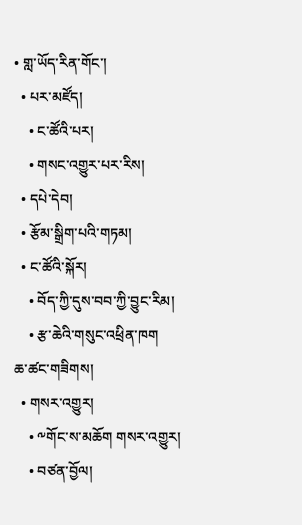• གླ་ཡོད་རིན་གོང་།
  • པར་མཛོད།
    • ང་ཚོའི་པར།
    • གསང་འགྱུར་པར་རིས།
  • དཔེ་དེབ།
  • རྩོམ་སྒྲིག་པའི་གཏམ།
  • ང་ཚོའི་སྐོར།
    • བོད་ཀྱི་དུས་བབ་ཀྱི་བྱུང་རིམ།
    • རྩ་ཆེའི་གསུང་འཕྲིན་ཁག
ཆ་ཚང་གཟིགས།
  • གསར་འགྱུར།
    • ༸གོང་ས་མཆོག གསར་འགྱུར།
    • བཙན་བྱོལ།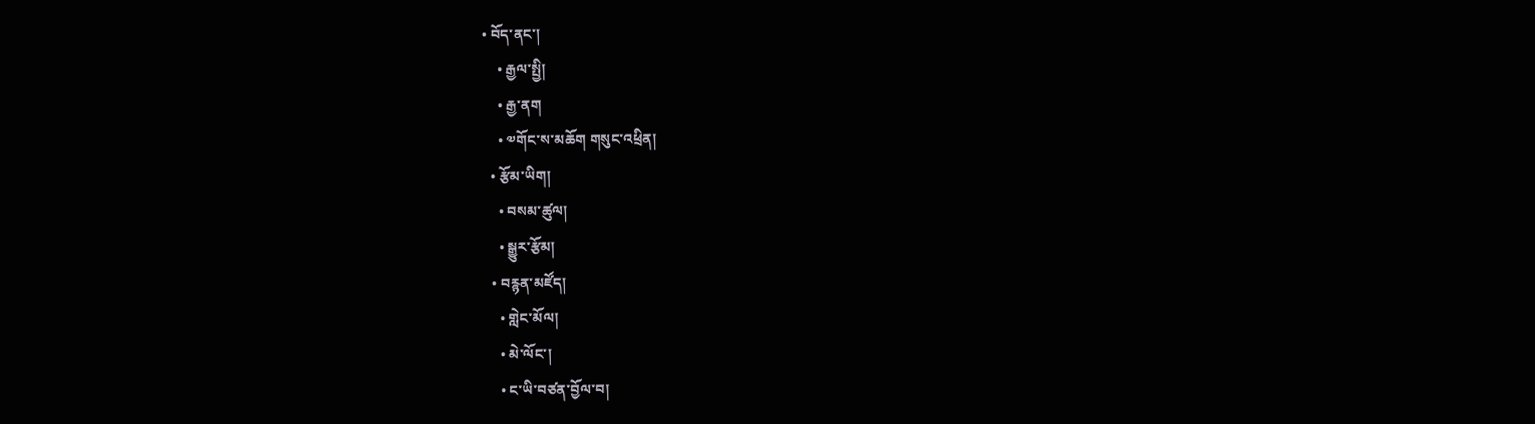• བོད་ནང་།
    • རྒྱལ་སྤྱི།
    • རྒྱ་ནག
    • ༧གོང་ས་མཆོག གསུང་འཕྲིན།
  • རྩོམ་ཡིག།
    • བསམ་ཚུལ།
    • སྒྱུར་རྩོམ།
  • བརྙན་མཛོད།
    • གླེང་མོལ།
    • མེ་ལོང་།
    • ང་ཡི་བཙན་བྱོལ་བ།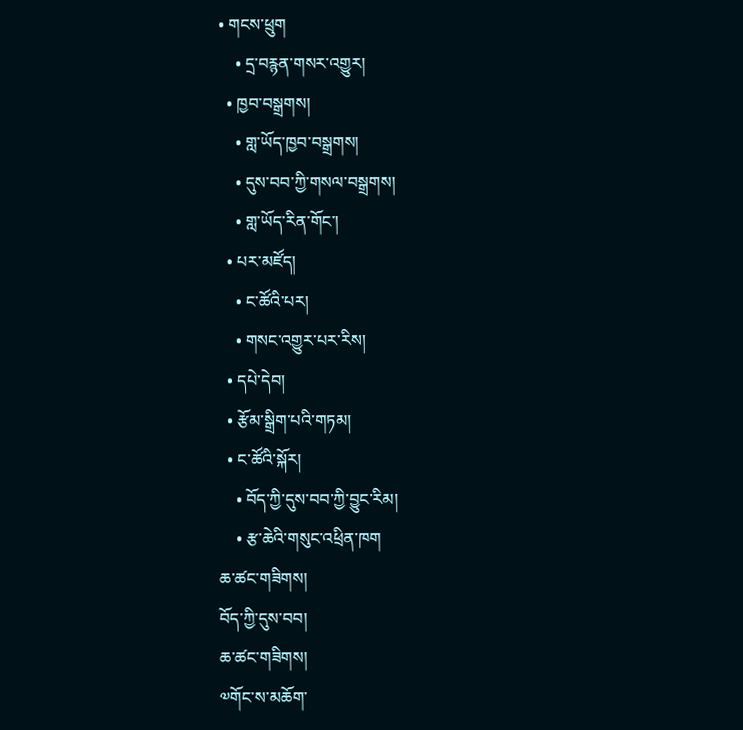• གངས་ཕྲུག
    • དྲ་བརྙན་གསར་འགྱུར།
  • ཁྱབ་བསྒྲགས།
    • གླ་ཡོད་ཁྱབ་བསྒྲགས།
    • དུས་བབ་ཀྱི་གསལ་བསྒྲགས།
    • གླ་ཡོད་རིན་གོང་།
  • པར་མཛོད།
    • ང་ཚོའི་པར།
    • གསང་འགྱུར་པར་རིས།
  • དཔེ་དེབ།
  • རྩོམ་སྒྲིག་པའི་གཏམ།
  • ང་ཚོའི་སྐོར།
    • བོད་ཀྱི་དུས་བབ་ཀྱི་བྱུང་རིམ།
    • རྩ་ཆེའི་གསུང་འཕྲིན་ཁག
ཆ་ཚང་གཟིགས།
བོད་ཀྱི་དུས་བབ།
ཆ་ཚང་གཟིགས།
༧གོང་ས་མཆོག་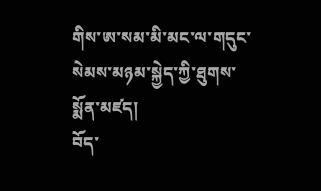གིས་ཨ་སམ་མི་མང་ལ་གདུང་སེམས་མཉམ་སྐྱེད་ཀྱི་ཐུགས་སྨོན་མཛད།
བོད་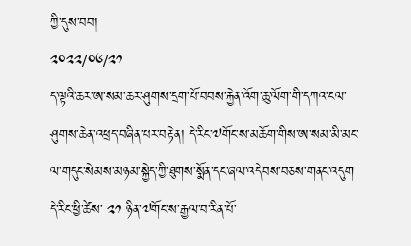ཀྱི་དུས་བབ།
༢༠༢༢/༠༦/༢༡
ད་ལྟའི་ཆར་ཨ་སམ་ཆར་ཤུགས་དྲག་པོ་བབས་རྐྱེན་འོག་ཆུ་ལོག་གི་དཀའ་ངལ་ཤུགས་ཆེན་འཕྲད་བཞིན་པར་བརྟེན། དེ་རིང་༧གོང་ས་མཆོག་གིས་ཨ་སམ་མི་མང་ལ་གདུང་སེམས་མཉམ་སྐྱེད་ཀྱི་ཐུགས་སྨོན་དང་ཞལ་འདེབས་བཅས་གནང་འདུག
དེ་རིང་ཕྱི་ཚེས་ ༢༡ ཉིན་༧གོང་ས་རྒྱལ་བ་རིན་པོ་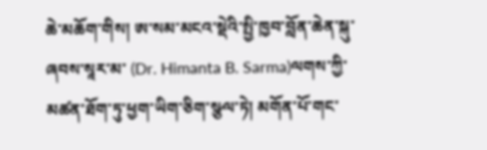ཆེ་མཆོག་གིས། ཨ་སམ་མངའ་སྡེའི་སྤྱི་ཁྱབ་བློན་ཆེན་སྐུ་ཞབས་སཱར་མ་ (Dr. Himanta B. Sarma)ལགས་ཀྱི་མཚན་ཐོག་ཏུ་ཕྱག་ཡིག་ཅིག་སྩལ་ཏེ། མགོན་པོ་གང་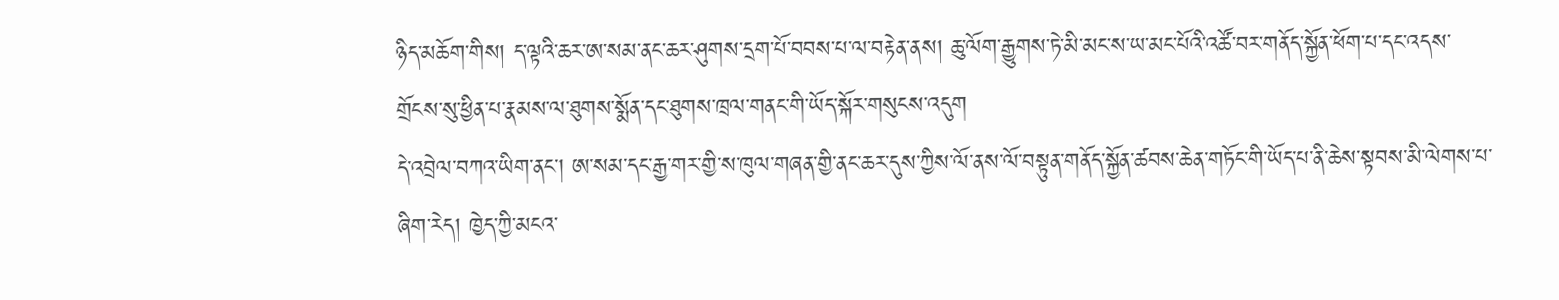ཉིད་མཆོག་གིས། ད་ལྟའི་ཆར་ཨ་སམ་ནང་ཆར་ཤུགས་དྲག་པོ་བབས་པ་ལ་བརྟེན་ནས། ཆུ་ལོག་རྒྱུགས་ཏེ་མི་མང་ས་ཡ་མང་པོའི་འཚོ་བར་གནོད་སྐྱོན་ཕོག་པ་དང་འདས་གྲོངས་སུ་ཕྱིན་པ་རྣམས་ལ་ཐུགས་སྨོན་དང་ཐུགས་ཁྲལ་གནང་གི་ཡོད་སྐོར་གསུངས་འདུག
དེ་འབྲེལ་བཀའ་ཡིག་ནང་། ཨ་སམ་དང་རྒྱ་གར་གྱི་ས་ཁུལ་གཞན་གྱི་ནང་ཆར་དུས་ཀྱིས་ལོ་ནས་ལོ་བསྟུན་གནོད་སྐྱོན་ཚབས་ཆེན་གཏོང་གི་ཡོད་པ་ནི་ཆེས་སྟབས་མི་ལེགས་པ་ཞིག་རེད། ཁྱེད་ཀྱི་མངའ་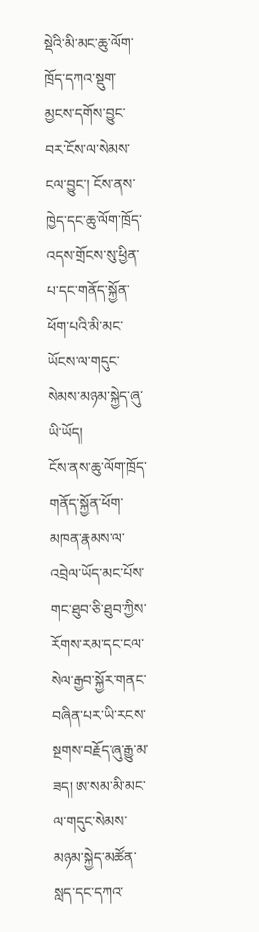སྡེའི་མི་མང་ཆུ་ལོག་ཁྲོད་དཀའ་སྡུག་མྱངས་དགོས་བྱུང་བར་ངོས་ལ་སེམས་ངལ་བྱུང་། ངོས་ནས་ཁྱེད་དང་ཆུ་ལོག་ཁྲོད་འདས་གྲོངས་སུ་ཕྱིན་པ་དང་གནོད་སྐྱོན་ཕོག་པའི་མི་མང་ཡོངས་ལ་གདུང་སེམས་མཉམ་སྐྱེད་ཞུ་ཡི་ཡོད།
ངོས་ནས་ཆུ་ལོག་ཁྲོད་གནོད་སྐྱོན་ཕོག་མཁན་རྣམས་ལ་འབྲེལ་ཡོད་མང་པོས་གང་ཐུབ་ཅི་ཐུབ་ཀྱིས་རོགས་རམ་དང་ངལ་སེལ་རྒྱབ་སྐྱོར་གནང་བཞིན་པར་ཡི་རངས་སྔགས་བརྗོད་ཞུ་རྒྱུ་མ་ཟད། ཨ་སམ་མི་མང་ལ་གདུང་སེམས་མཉམ་སྐྱེད་མཚོན་སླད་དང་དཀའ་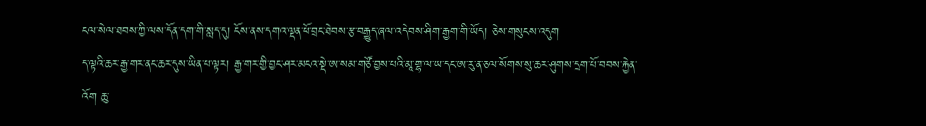ངལ་སེལ་ཐབས་ཀྱི་ལས་དོན་དག་གི་སླད་དུ། ངོས་ནས་དགའ་ལྡན་ཕོ་བྲང་ཐེབས་རྩ་བརྒྱུད་ཞལ་འདེབས་ཤིག་རྒྱག་གི་ཡོད། ཅེས་གསུངས་འདུག
ད་ལྟའི་ཆར་རྒྱ་གར་ནང་ཆར་དུས་ཡིན་པ་ལྟར། རྒྱ་གར་གྱི་བྱང་ཤར་མངའ་སྡེ་ཨ་སམ་གཙོ་བྱས་པའི་མཱ་གྷ་ལ་ཡ་དང་ཨ་རུ་ན་ཅལ་སོགས་སུ་ཆར་ཤུགས་དྲག་པོ་བབས་རྐྱེན་འོག ཆུ་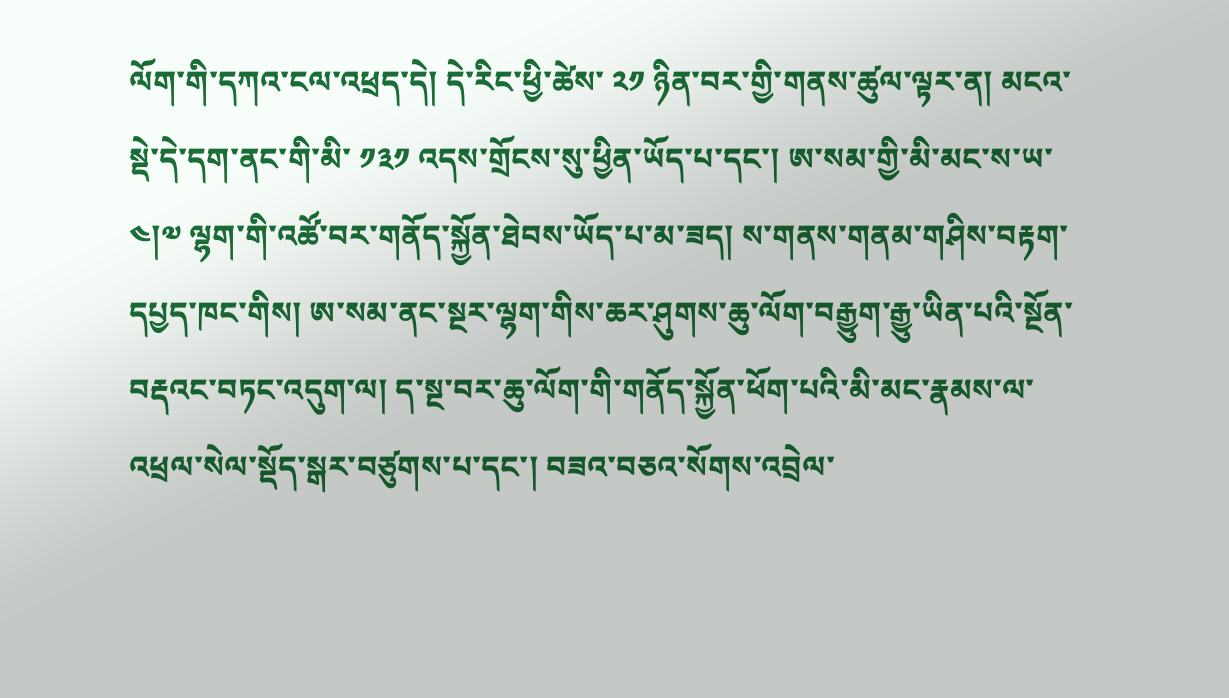ལོག་གི་དཀའ་ངལ་འཕྲད་དེ། དེ་རིང་ཕྱི་ཚེས་ ༢༡ ཉིན་བར་གྱི་གནས་ཚུལ་ལྟར་ན། མངའ་སྡེ་དེ་དག་ནང་གི་མི་ ༡༣༡ འདས་གྲོངས་སུ་ཕྱིན་ཡོད་པ་དང་། ཨ་སམ་གྱི་མི་མང་ས་ཡ་ ༤།༧ ལྷག་གི་འཚོ་བར་གནོད་སྐྱོན་ཐེབས་ཡོད་པ་མ་ཟད། ས་གནས་གནམ་གཤིས་བརྟག་དཔྱད་ཁང་གིས། ཨ་སམ་ནང་སྔར་ལྷག་གིས་ཆར་ཤུགས་ཆུ་ལོག་བརྒྱུག་རྒྱུ་ཡིན་པའི་སྔོན་བརྡའང་བཏང་འདུག་ལ། ད་སྔ་བར་ཆུ་ལོག་གི་གནོད་སྐྱོན་ཕོག་པའི་མི་མང་རྣམས་ལ་འཕྲལ་སེལ་སྡོད་སྒར་བཙུགས་པ་དང་། བཟའ་བཅའ་སོགས་འབྲེལ་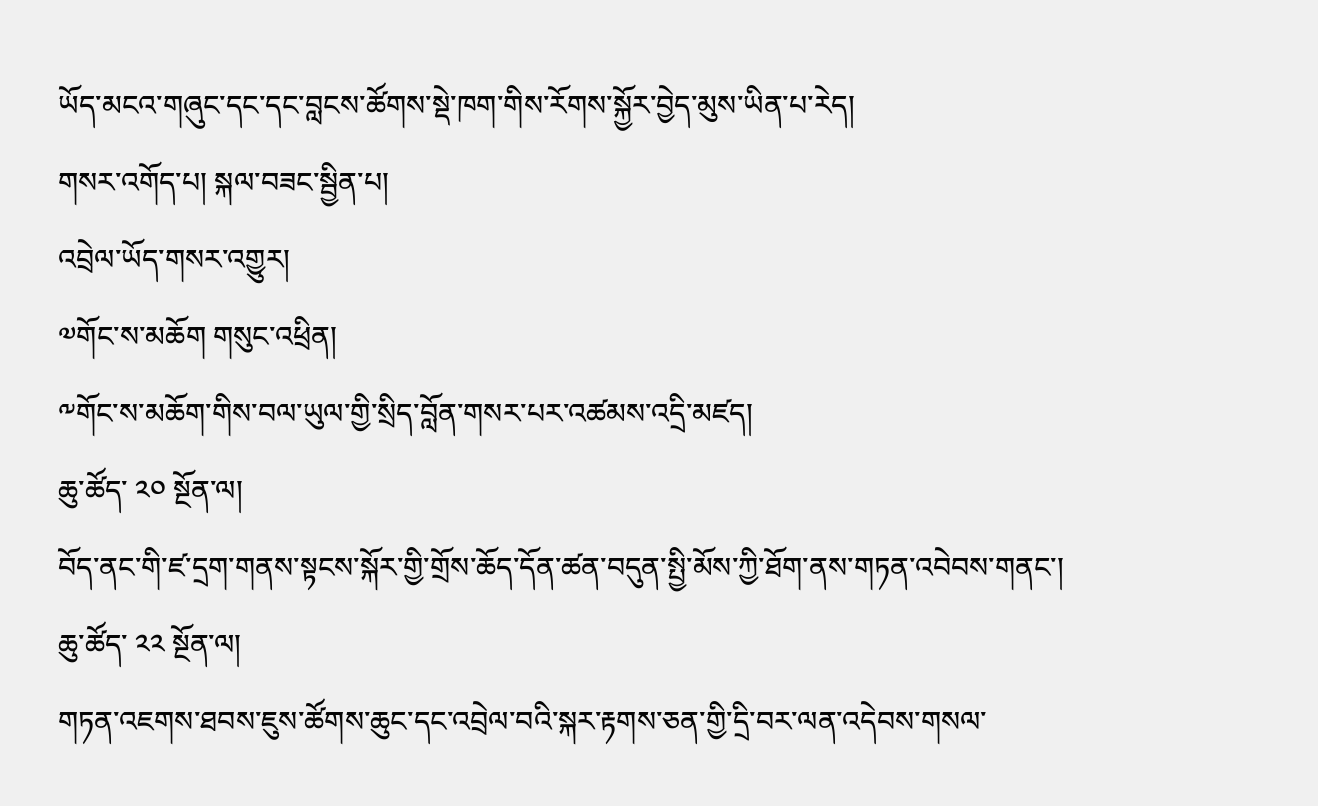ཡོད་མངའ་གཞུང་དང་དང་བླངས་ཚོགས་སྡེ་ཁག་གིས་རོགས་སྐྱོར་བྱེད་མུས་ཡིན་པ་རེད།
གསར་འགོད་པ། སྐལ་བཟང་སྦྱིན་པ།
འབྲེལ་ཡོད་གསར་འགྱུར།
༧གོང་ས་མཆོག གསུང་འཕྲིན།
༸གོང་ས་མཆོག་གིས་བལ་ཡུལ་གྱི་སྲིད་བློན་གསར་པར་འཚམས་འདྲི་མཛད།
ཆུ་ཚོད་ ༢༠ སྔོན་ལ།
བོད་ནང་གི་ཛ་དྲག་གནས་སྟངས་སྐོར་གྱི་གྲོས་ཆོད་དོན་ཚན་བདུན་སྤྱི་མོས་ཀྱི་ཐོག་ནས་གཏན་འབེབས་གནང་།
ཆུ་ཚོད་ ༢༢ སྔོན་ལ།
གཏན་འཇགས་ཐབས་ཇུས་ཚོགས་ཆུང་དང་འབྲེལ་བའི་སྐར་རྟགས་ཅན་གྱི་དྲི་བར་ལན་འདེབས་གསལ་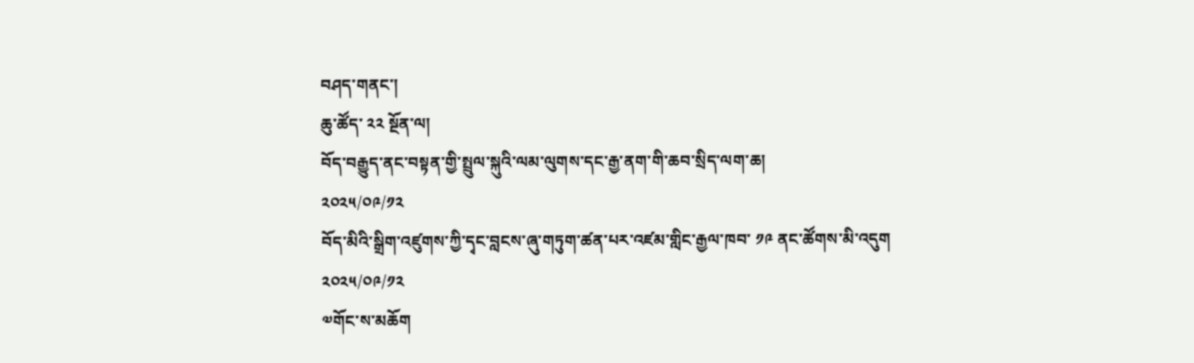བཤད་གནང་།
ཆུ་ཚོད་ ༢༢ སྔོན་ལ།
བོད་བརྒྱུད་ནང་བསྟན་གྱི་སྤྲུལ་སྐུའི་ལམ་ལུགས་དང་རྒྱ་ནག་གི་ཆབ་སྲིད་ལག་ཆ།
༢༠༢༥/༠༩/༡༢
བོད་མིའི་སྒྲིག་འཛུགས་ཀྱི་དྭང་བླངས་ཞུ་གཏུག་ཚན་པར་འཛམ་གླིང་རྒྱལ་ཁབ་ ༡༩ ནང་ཚོགས་མི་འདུག
༢༠༢༥/༠༩/༡༢
༧གོང་ས་མཆོག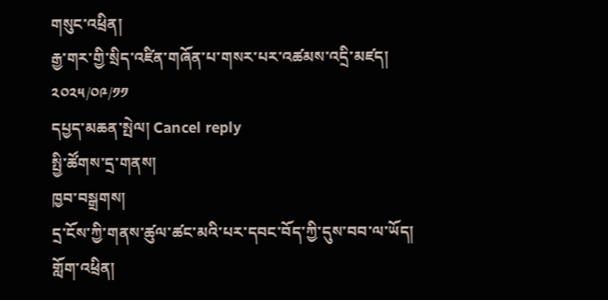གསུང་འཕྲིན།
རྒྱ་གར་གྱི་སྲིད་འཛིན་གཞོན་པ་གསར་པར་འཚམས་འདྲི་མཛད།
༢༠༢༥/༠༩/༡༡
དཔྱད་མཆན་སྤེལ། Cancel reply
སྤྱི་ཚོགས་དྲ་གནས།
ཁྱབ་བསྒྲགས།
དྲ་ངོས་ཀྱི་གནས་ཚུལ་ཚང་མའི་པར་དབང་བོད་ཀྱི་དུས་བབ་ལ་ཡོད།
གློག་འཕྲིན།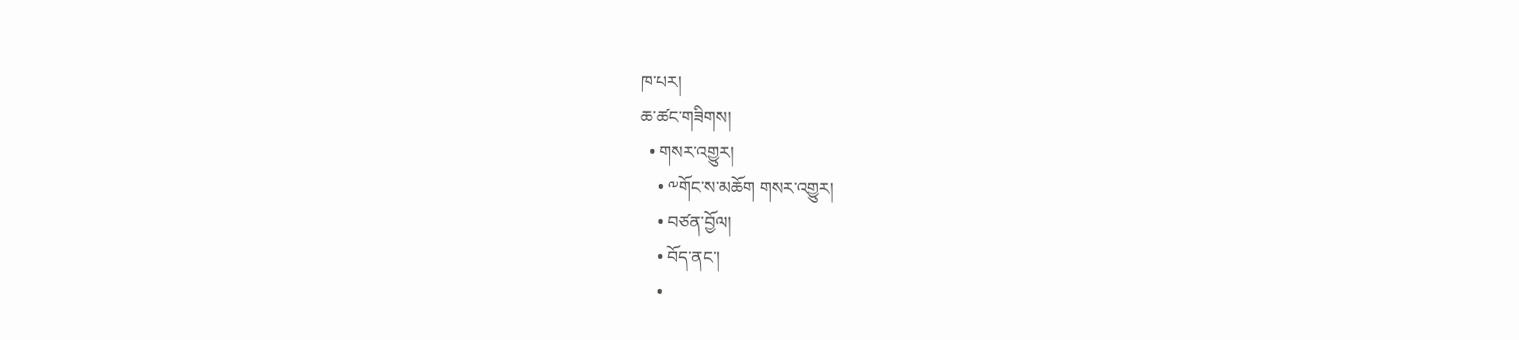ཁ་པར།
ཆ་ཚང་གཟིགས།
  • གསར་འགྱུར།
    • ༸གོང་ས་མཆོག གསར་འགྱུར།
    • བཙན་བྱོལ།
    • བོད་ནང་།
    •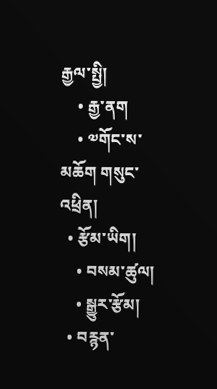རྒྱལ་སྤྱི།
    • རྒྱ་ནག
    • ༧གོང་ས་མཆོག གསུང་འཕྲིན།
  • རྩོམ་ཡིག།
    • བསམ་ཚུལ།
    • སྒྱུར་རྩོམ།
  • བརྙན་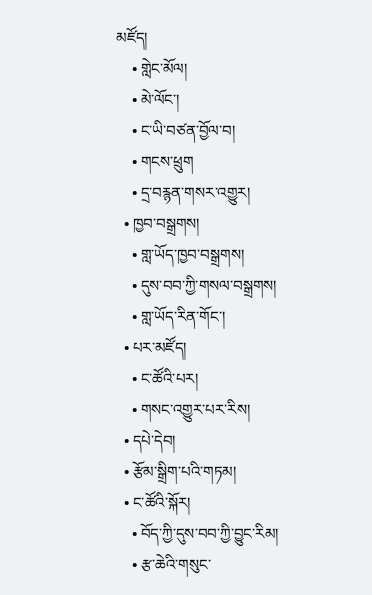མཛོད།
    • གླེང་མོལ།
    • མེ་ལོང་།
    • ང་ཡི་བཙན་བྱོལ་བ།
    • གངས་ཕྲུག
    • དྲ་བརྙན་གསར་འགྱུར།
  • ཁྱབ་བསྒྲགས།
    • གླ་ཡོད་ཁྱབ་བསྒྲགས།
    • དུས་བབ་ཀྱི་གསལ་བསྒྲགས།
    • གླ་ཡོད་རིན་གོང་།
  • པར་མཛོད།
    • ང་ཚོའི་པར།
    • གསང་འགྱུར་པར་རིས།
  • དཔེ་དེབ།
  • རྩོམ་སྒྲིག་པའི་གཏམ།
  • ང་ཚོའི་སྐོར།
    • བོད་ཀྱི་དུས་བབ་ཀྱི་བྱུང་རིམ།
    • རྩ་ཆེའི་གསུང་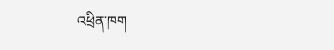འཕྲིན་ཁག